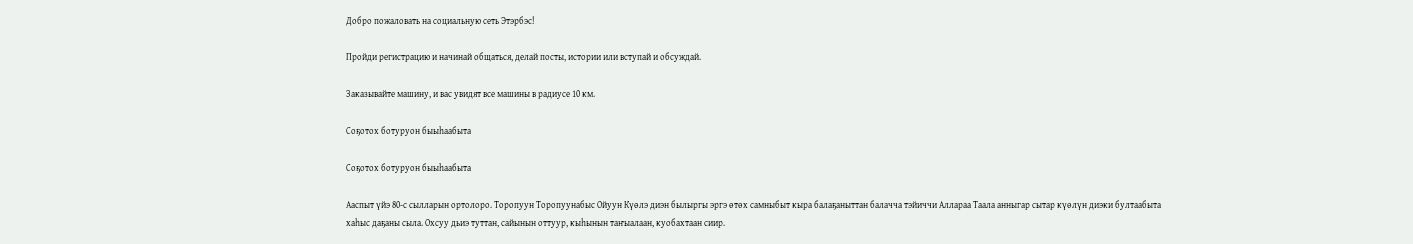Добро пожаловать на социальную сеть Этэрбэс!

Пройди регистрацию и начинай общаться, делай посты, истории или вступай и обсуждай.

Заказывайте машину, и вас увидят все машины в радиусе 10 км.

Соҕотох ботуруон быыһаабыта

Соҕотох ботуруон быыһаабыта

Ааспыт үйэ 80-с сылларын ортолоро. Торопуун Торопуунабыс Ойуун Күөлэ диэн былыргы эргэ өтөх самныбыт кыра балаҕаныттан балачча тэйиччи Аллараа Таала анныгар сытар күөлүн диэки бултаабыта хаһыс даҕаны сыла. Охсуу дьиэ туттан, сайынын оттуур, кыһынын таҥыалаан, куобахтаан сиир.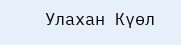Улахан Күөл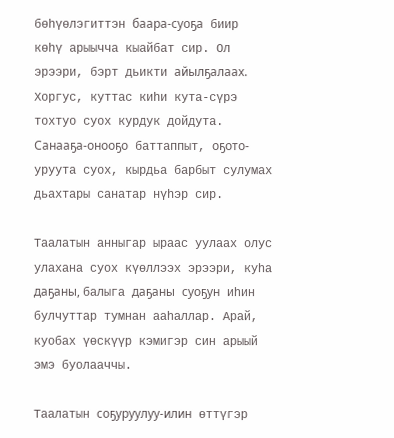бөһүөлэгиттэн баара-суоҕа биир көһү арыычча кыайбат сир. Ол эрээри, бэрт дьикти айылҕалаах. Хоргус, куттас киһи кута-сүрэ тохтуо суох курдук дойдута. Санааҕа-онооҕо баттаппыт, оҕото-уруута суох, кырдьа барбыт сулумах дьахтары санатар нүһэр сир.

Таалатын анныгар ыраас уулаах олус улахана суох күөллээх эрээри, куһа даҕаны, балыга даҕаны суоҕун иһин булчуттар тумнан ааһаллар. Арай, куобах үөскүүр кэмигэр син арыый эмэ буолааччы.

Таалатын соҕуруулуу-илин өттүгэр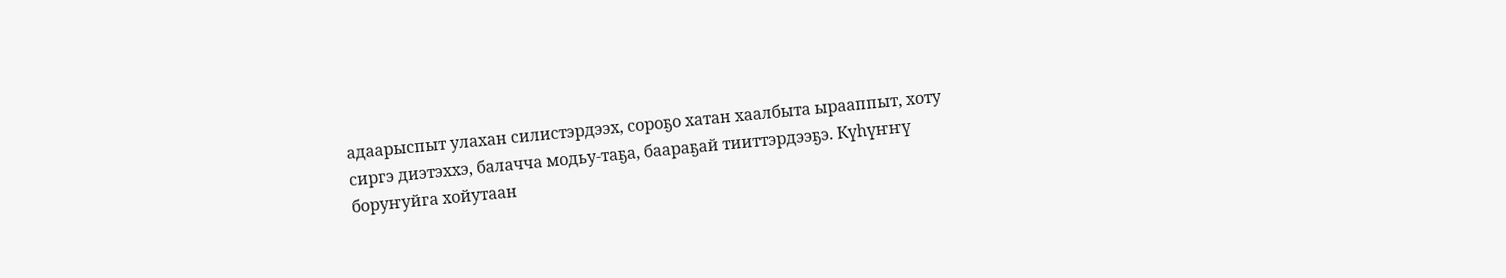адаарыспыт улахан силистэрдээх, сороҕо хатан хаалбыта ырааппыт, хоту сиргэ диэтэххэ, балачча модьу-таҕа, баараҕай тииттэрдээҕэ. Күһүҥҥү боруҥуйга хойутаан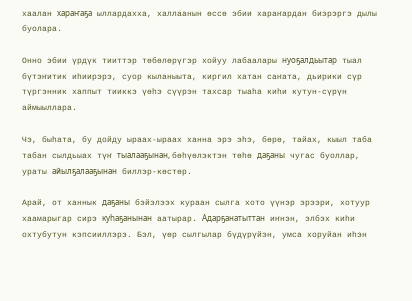хаалан хараҥаҕа ыллардахха, халлаанын өссө эбии хараҥардан биэрэргэ дылы буолара.

Онно эбии үрдүк тииттэр төбөлөрүгэр хойуу лабаалары нуоҕалдьытар тыал бүтэҥитик иһиирэрэ, суор кыланыыта, киргил хатан саҥата, дьирики сүр түргэнник хаппыт тииккэ үөһэ сүүрэн тахсар тыаһа киһи кутун-сүрүн аймыыллара.

Чэ, быһата, бу дойду ыраах-ыраах ханна эрэ эһэ, бөрө, тайах, кыыл таба табан сылдьыах түҥ тыалааҕынан, бөһүөлэктэн төһө даҕаны чугас буоллар, ураты айылҕалааҕынан биллэр-көстөр.

Арай, от ханнык даҕаны бэйэлээх кураан сылга хото үүнэр эрээри, хотуур хаамарыгар сирэ куһаҕанынан аатырар. Адарҕанатыттан иҥнэн, элбэх киһи охтубутун кэпсииллэрэ. Бэл, үөр сылгылар бүдүрүйэн, умса хоруйан иһэн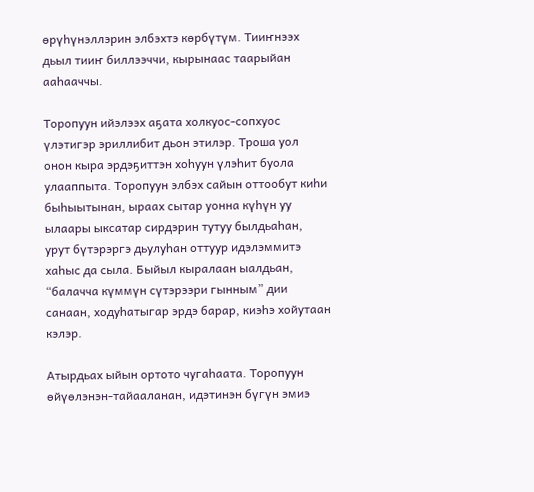өрүһүнэллэрин элбэхтэ көрбүтүм. Тииҥнээх дьыл тииҥ биллээччи, кырынаас таарыйан ааһааччы.

Торопуун ийэлээх аҕата холкуос-сопхуос үлэтигэр эриллибит дьон этилэр. Троша уол онон кыра эрдэҕиттэн хоһуун үлэһит буола улааппыта. Торопуун элбэх сайын оттообут киһи быһыытынан, ыраах сытар уонна күһүн уу ылаары ыксатар сирдэрин тутуу былдьаһан, урут бүтэрэргэ дьулуһан оттуур идэлэммитэ хаһыс да сыла. Быйыл кыралаан ыалдьан, “балачча күммүн сүтэрээри гынным” дии санаан, ходуһатыгар эрдэ барар, киэһэ хойутаан кэлэр.

Атырдьах ыйын ортото чугаһаата. Торопуун өйүөлэнэн-тайааланан, идэтинэн бүгүн эмиэ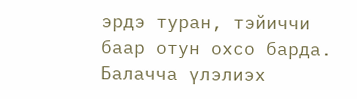эрдэ туран, тэйиччи баар отун охсо барда. Балачча үлэлиэх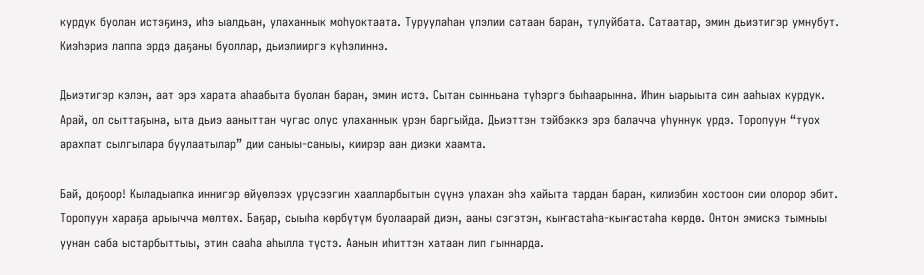курдук буолан истэҕинэ, иһэ ыалдьан, улаханнык моһуоктаата. Туруулаһан үлэлии сатаан баран, тулуйбата. Сатаатар, эмин дьиэтигэр умнубут. Киэһэриэ лаппа эрдэ даҕаны буоллар, дьиэлииргэ күһэлиннэ.

Дьиэтигэр кэлэн, аат эрэ харата аһаабыта буолан баран, эмин истэ. Сытан сынньана түһэргэ быһаарынна. Иһин ыарыыта син ааһыах курдук. Арай, ол сыттаҕына, ыта дьиэ ааныттан чугас олус улаханнык үрэн баргыйда. Дьиэттэн тэйбэккэ эрэ балачча уһуннук үрдэ. Торопуун “туох арахпат сылгылара буулаатылар” дии саныы-саныы, киирэр аан диэки хаамта.

Бай, доҕоор! Кыладыапка иннигэр өйүөлээх үрүсээгин хаалларбытын сүүнэ улахан эһэ хайыта тардан баран, килиэбин хостоон сии олорор эбит. Торопуун хараҕа арыычча мөлтөх. Баҕар, сыыһа көрбүтүм буолаарай диэн, ааны сэгэтэн, кыҥастаһа-кыҥастаһа көрдө. Онтон эмискэ тымныы уунан саба ыстарбыттыы, этин сааһа аһылла түстэ. Аанын иһиттэн хатаан лип гыннарда.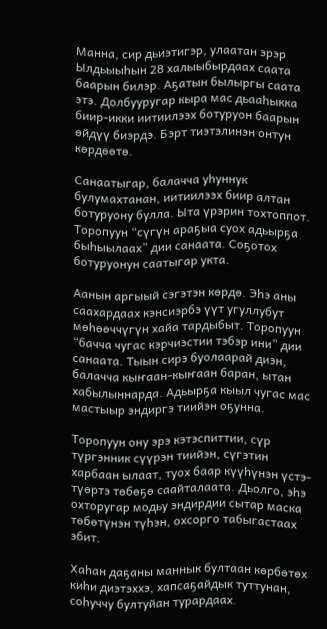Манна, сир дьиэтигэр, улаатан эрэр Ылдьыыһын 28 халыыбырдаах саата баарын билэр. Аҕатын былыргы саата этэ. Долбууругар кыра мас дьааһыкка биир-икки иитиилээх ботуруон баарын өйдүү биэрдэ. Бэрт тиэтэлинэн онтун көрдөөтө.

Санаатыгар, балачча уһуннук булумахтанан, иитиилээх биир алтан ботуруону булла. Ыта үрэрин тохтоппот. Торопуун “сүгүн араҕыа суох адьырҕа быһыылаах” дии санаата. Соҕотох ботуруонун саатыгар укта.

Аанын аргыый сэгэтэн көрдө. Эһэ аны саахардаах кэнсиэрбэ үүт угуллубут мөһөөччүгүн хайа тардыбыт. Торопуун “бачча чугас кэрчиэстии тэбэр ини” дии санаата. Тыын сирэ буолаарай диэн, балачча кыҥаан-кыҥаан баран, ытан хабылыннарда. Адьырҕа кыыл чугас мас мастыыр эндиргэ тиийэн оҕунна.

Торопуун ону эрэ кэтэспиттии, сүр түргэнник сүүрэн тиийэн, сүгэтин харбаан ылаат, туох баар күүһүнэн үстэ-түөртэ төбөҕө саайталаата. Дьолго, эһэ охторугар модьу эндирдии сытар маска төбөтүнэн түһэн, охсорго табыгастаах эбит.

Хаһан даҕаны маннык бултаан көрбөтөх киһи диэтэххэ, хапсаҕайдык туттунан, соһуччу бултуйан турардаах.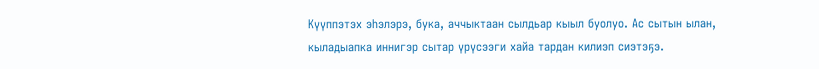Күүппэтэх эһэлэрэ, бука, аччыктаан сылдьар кыыл буолуо. Ас сытын ылан, кыладыапка иннигэр сытар үрүсээги хайа тардан килиэп сиэтэҕэ.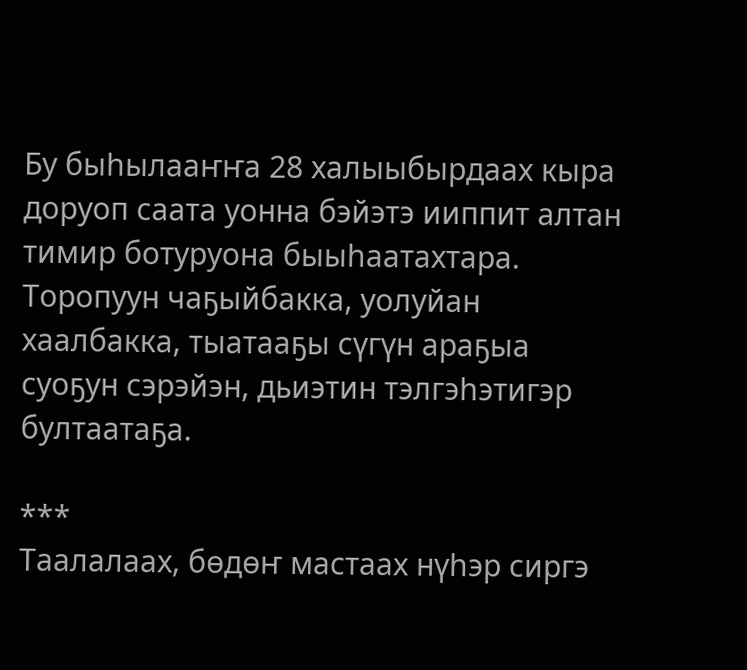Бу быһылааҥҥа 28 халыыбырдаах кыра доруоп саата уонна бэйэтэ ииппит алтан тимир ботуруона быыһаатахтара. Торопуун чаҕыйбакка, уолуйан хаалбакка, тыатааҕы сүгүн араҕыа суоҕун сэрэйэн, дьиэтин тэлгэһэтигэр бултаатаҕа.

***
Таалалаах, бөдөҥ мастаах нүһэр сиргэ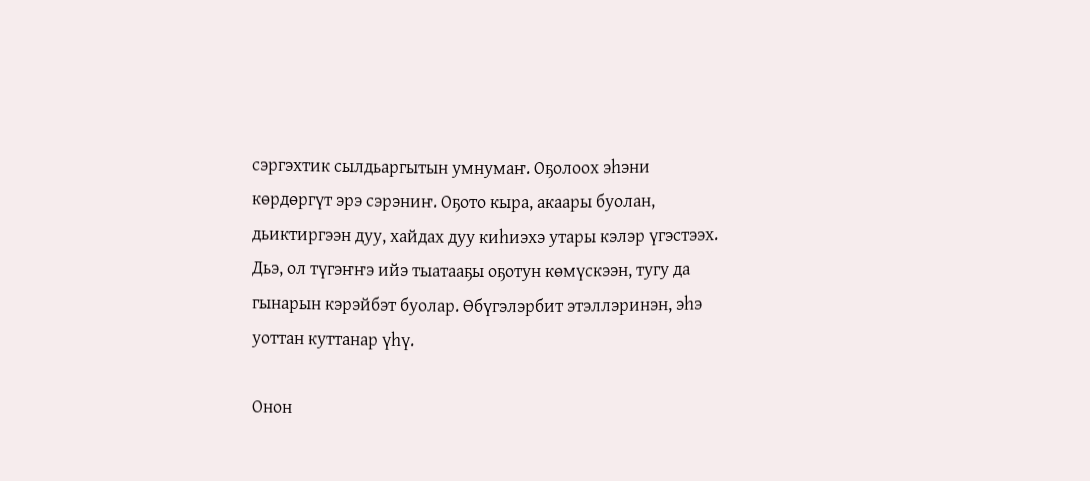сэргэхтик сылдьаргытын умнумаҥ. Оҕолоох эһэни көрдөргүт эрэ сэрэниҥ. Оҕото кыра, акаары буолан, дьиктиргээн дуу, хайдах дуу киһиэхэ утары кэлэр үгэстээх. Дьэ, ол түгэҥҥэ ийэ тыатааҕы оҕотун көмүскээн, тугу да гынарын кэрэйбэт буолар. Өбүгэлэрбит этэллэринэн, эһэ уоттан куттанар үһү.

Онон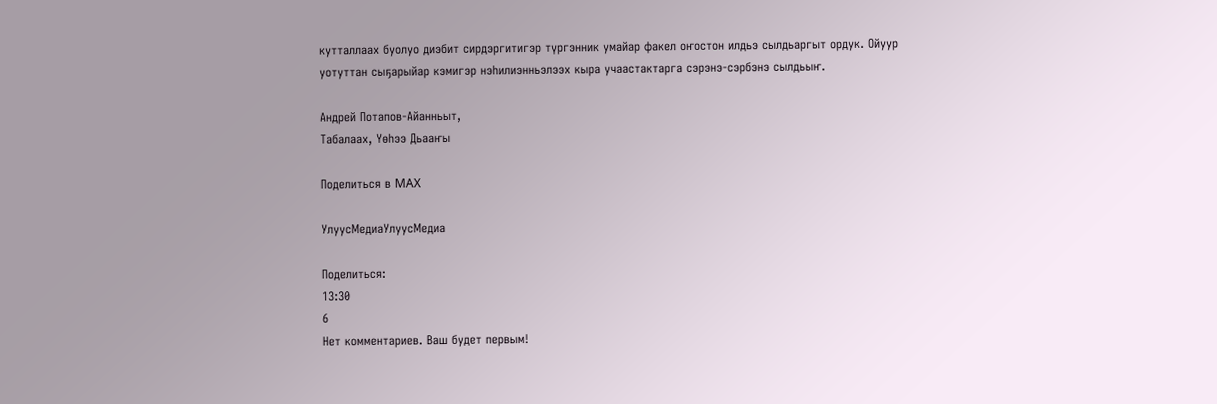кутталлаах буолуо диэбит сирдэргитигэр түргэнник умайар факел оҥостон илдьэ сылдьаргыт ордук. Ойуур уотуттан сыҕарыйар кэмигэр нэһилиэнньэлээх кыра учаастактарга сэрэнэ-сэрбэнэ сылдьыҥ.

Андрей Потапов-Айанньыт,
Табалаах, Үөһээ Дьааҥы

Поделиться в MAX

УлуусМедиаУлуусМедиа

Поделиться:
13:30
6
Нет комментариев. Ваш будет первым!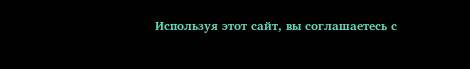Используя этот сайт, вы соглашаетесь с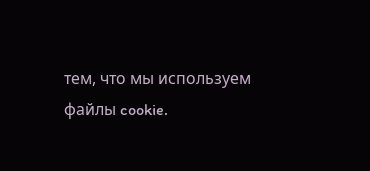тем, что мы используем файлы cookie.